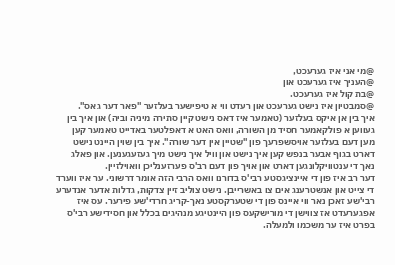@מי אני איז גערעכט,
@העניך איז גערעכט און
@בת קול איז גערעכט.
@סמבטיון איז נישט גערעכט און רעדט ווי א טיפישער בעלזער "פאר דער גאס".
איך בין אן איקס בעלזער (טאמער איז דאס נישט קיין סתירה מיניה וביה) און איך בין געווען א פולקאמער חסיד מן השורה, וואס האט א דאפלטער באדייט טאמער קען מען דעם בעלזער אויסשפרעך פון "שטיין אין דער שורה". איך בין שוין היינט נישט דארט בגוף אבער בנפש קען איך נישט און וויל איך נישט מיך געזעגענען. און פאלג נאך די ענטוויקלונגען דארט און אויך פון דעם רב'ס פערזענליכן וואוילזיין.
דער רב איז פון די איינציגסטע רבי'ס בדורנו וואס הרבי הזה אומר דרשוני. ער איז ווערד די צייט און אנשטרענג אים צו באשרייבן. נישט צוליב זיין צדקות, גדלות אדער אנדערע רבי'שע זאכן נאר ווי איינס פון די שטערקסטע נאך-קריג חרדי'שע פירער. עס איז אפגערעדט אז צווישן די מורישקעס פון היינטיגע מנהיגים בכלל און חסידישע רבי'ס בפרט איז ער משכמו ולמעלה.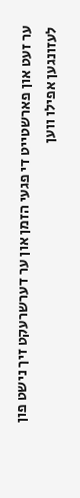ער זעט און פארשטייט די פגעי הזמן און ער דערשרעקט זיך נישט פון לעזונגען אפילו ווען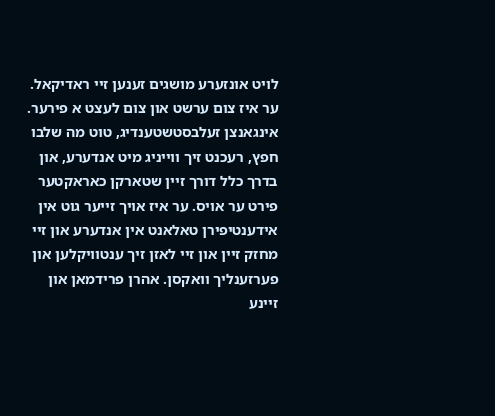לויט אונזערע מושגים זענען זיי ראדיקאל.
ער איז צום ערשט און צום לעצט א פירער. אינגאנצן זעלבסטשטענדיג, טוט מה שלבו חפץ, רעכנט זיך ווייניג מיט אנדערע, און בדרך כלל דורך זיין שטארקן כאראקטער פירט ער אויס. ער איז אויך זייער גוט אין אידענטיפירן טאלאנט אין אנדערע און זיי מחזק זיין און זיי לאזן זיך ענטוויקלען און פערזענליך וואקסן. אהרן פרידמאן און זיינע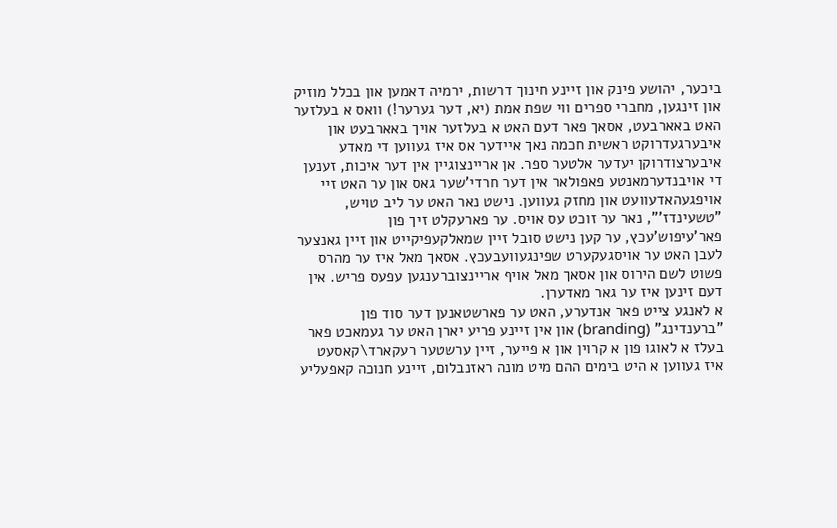ביכער, יהושע פינק און זיינע חינוך דרשות, ירמיה דאמען און בכלל מוזיק און זינגען, מחברי ספרים ווי שפת אמת (יא, דער גערער!) וואס א בעלזער האט באארבעט, אסאך פאר דעם האט א בעלזער אויך באארבעט און איבערגעדרוקט ראשית חכמה נאך איידער אס איז געווען די מאדע איבערצודרוקן יעדער אלטער ספר. אן אריינצוגיין אין דער איכות, זענען די אויבנדערמאנטע פאפולאר אין דער חרדי'שער גאס און ער האט זיי אויפגעהאדעוועט און מחזק געווען. נישט נאר האט ער ליב טויש, "טשעינדז'", נאר ער זוכט עס אויס. ער פארעקלט זיך פון פאר'עיפוש'עכץ, ער קען נישט סובל זיין שמאלקעפיקייט און זיין גאנצער לעבן האט ער אויסגעקערט שפינגעוועבעכץ. אסאך מאל איז ער מהרס פשוט לשם הירוס און אסאך מאל אויף אריינצוברענגען עפעס פריש. אין דעם זינען איז ער גאר מאדערן.
א לאנגע צייט פאר אנדערע, האט ער פארשטאנען דער סוד פון "ברענדינג" (branding) און אין זיינע פריע יארן האט ער געמאכט פאר בעלז א לאוגו פון א קרוין און א פייער, זיין ערשטער רעקארד\קאסעט איז געווען א היט בימים ההם מיט מונה ראזנבלום, זיינע חנוכה קאפעליע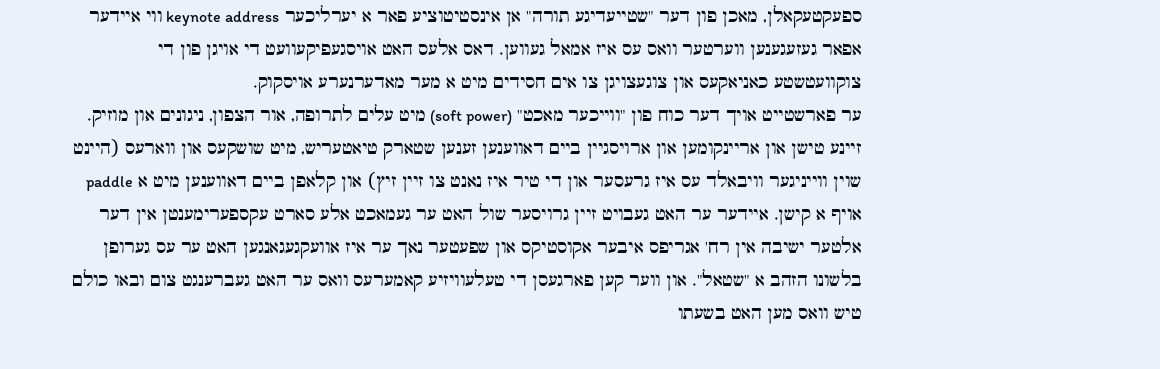ספעקטעקאלן, מאכן פון דער "שטייעדיגע תורה" אן אינסטיטוציע פאר א יערליכער keynote address ווי איידער אפאר געזעגענען ווערטער וואס עס איז אמאל געווען. דאס אלעס האט אויסגעפיקעוועט די אויגן פון די צוקוועטשטע כאניאקעס און צוגעצויגן צו אים חסידים מיט א מער מאדערנערע אויסקוק.
ער פארשטייט אויך דער כוח פון "ווייכער מאכט" (soft power) מיט עלים לתרופה, אור הצפון, ניגונים און מוזיק. זיינע טישן און אריינקומען און ארויסגיין ביים דאווענען זענען שטארק טיאטעריש, מיט שושקעס און ווארעס (היינט שוין ווייניגער וויבאלד עס איז גרעסער און די טיר איז נאנט צו זיין זיץ) און קלאפן ביים דאווענען מיט א paddle אויף א קישן. איידער ער האט געבויט זיין גרויסער שול האט ער געמאכט אלע סארט עקספערימענטן אין דער אלטער ישיבה אין רח' אגריפס איבער אקוסטיקס און שפעטער נאך ער איז אוועקגעגאנגען האט ער עס גערופן בלשונו הזהב א "שטאל". און ווער קען פארגעסן די טעלעוויזיע קאמערעס וואס ער האט געברענגט צום ובאו כולם טיש וואס מען האט בשעתו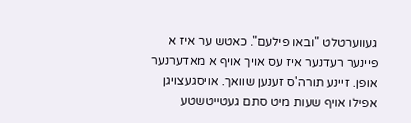געווערטלט "ובאו פילעם". כאטש ער איז א פיינער רעדנער איז עס אויך אויף א מאדערנער אופן. זיינע תורה'ס זענען שוואך. אויסגעצויגן אפילו אויף שעות מיט סתם געטייטשטע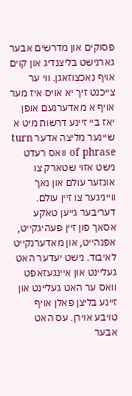פסוקים און מדרשים אבער גארנישט בליצנדיג און קוים אויף נאכצוזאגן. ווי ער צייכנט זיך יא אויס איז מער אויף א מאדערנעם אופן יאז ביי זיינע דרשות מיט א שיינער מליצה אדער turn of phrase וואס רעדט נישט אזוי שטארק צו אונזער עולם און נאך ווייניגער צו זיין עולם. דעריבער גייען טאקע אסאך פון זיין פעהיגקייט, אפנהייט, און מאדערנקייט לאיבוד. נישט יעדער האט געליינט און איינגעזאפט וואס ער האט געליינט און זיינע בליצן פאלן אויף טויבע אוירן. עס האט אבער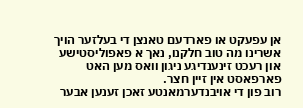אן עפעקט או פארדעם טאנצן די בעלזער הויך אשרינו מה טוב חלקנו, נאך א פאפוליסטישע און רעכט זינענדיגע ניגון וואס מען האט פארפאסט אין זיין חצר.
רוב פון די אויבנדערמאנטע זאכן זענען אבער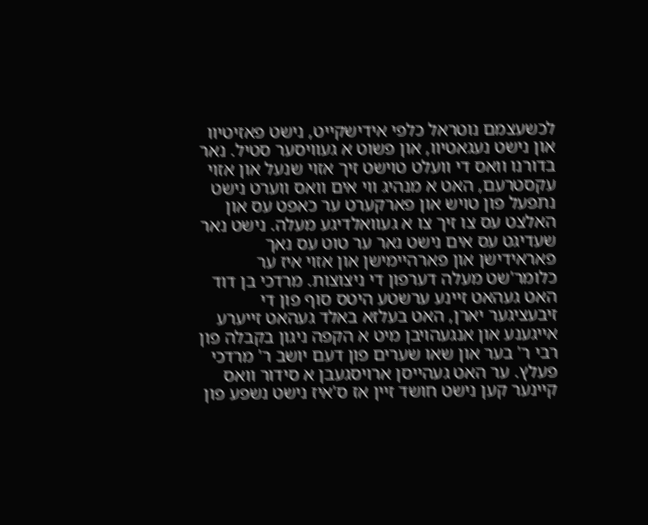לכשעצמם נוטראל כלפי אידישקייט, נישט פאזיטיוו און נישט נעגאטיוו, און פשוט א געוויסער סטיל. נאר בדורנו וואס די וועלט טוישט זיך אזוי שנעל און אזוי עקסטרעם, האט א מנהיג ווי אים וואס ווערט נישט נתפעל פון טויש און פארקערט ער כאפט עס און האלצט עס צו זיך צו א געוואלדיגע מעלה. נישט נאר שעדיגט עס אים נישט נאר ער טוט עס נאך פאראידישן און פארהיימישן און אזוי איז ער כלומר'שט מעלה דערפון די ניצוצות. מרדכי בן דוד האט געהאט זיינע ערשטע היטס סוף פון די זיבעציגער יארן, האט בעלזא באלד געהאט זייערע אייגענע און אנגעהויבן מיט א הקפה ניגון בקבלה פון רבי ר' בער און שאו שערים פון דעם יושב ר' מרדכי פעלץ. ער האט געהייסן ארויסגעבן א סידור וואס קיינער קען נישט חושד זיין אז ס'איז נישט נשפע פון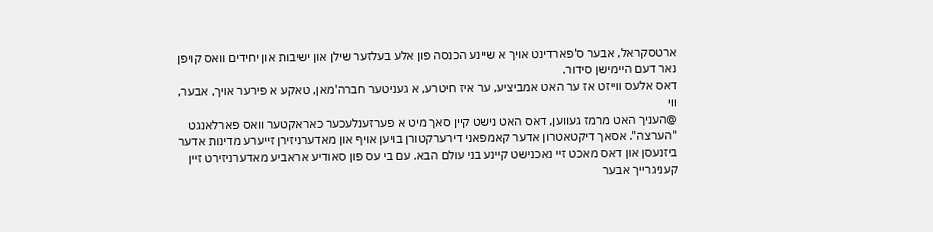ארטסקראל, אבער ס'פארדינט אויך א שיינע הכנסה פון אלע בעלזער שילן און ישיבות און יחידים וואס קויפן נאר דעם היימישן סידור.
דאס אלעס ווייזט אז ער האט אמביציע, ער איז חיטרע, א געניטער חברה'מאן, טאקע א פירער אויך, אבער, ווי
@העניך האט מרמז געווען, דאס האט נישט קיין סאך מיט א פערזענלעכער כאראקטער וואס פארלאנגט "הערצה". אסאך דיקטאטרון אדער קאמפאני דירערקטורן בויען אויף און מאדערניזירן זייערע מדינות אדער ביזנעסן און דאס מאכט זיי נאכנישט קיינע בני עולם הבא. עם בי עס פון סאודיע אראביע מאדערניזירט זיין קעניגרייך אבער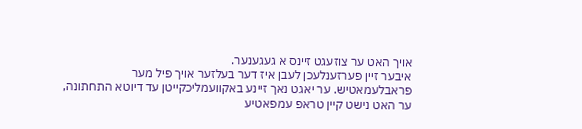אויך האט ער צוזעגט זיינס א געגענער.
איבער זיין פערזענלעכן לעבן איז דער בעלזער אויך פיל מער פראבלעמאטיש. ער יאגט נאך זיינע באקוועמליכקייטן עד דיוטא התחתונה, ער האט נישט קיין טראפ עמפאטיע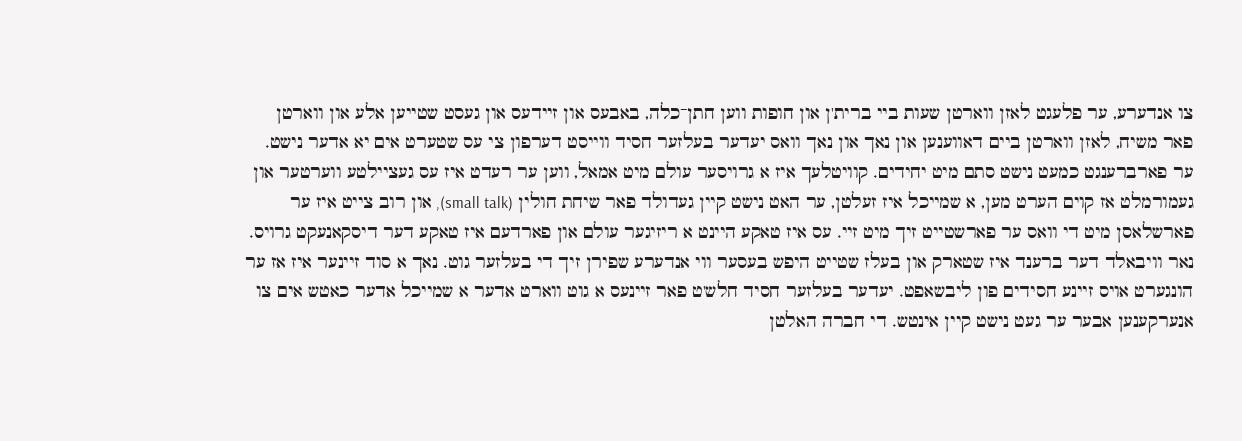צו אנדערע, ער פלעגט לאזן ווארטן שעות ביי ברית'ן און חופות ווען חתן־כלה, באבעס און זיידעס און געסט שטייען אלע און ווארטן פאר משיח, לאזן ווארטן ביים דאווענען און נאך און נאך וואס יעדער בעלזער חסיד ווייסט דערפון צי עס שטערט אים יא אדער נישט. ער פארברענגט כמעט נישט סתם מיט יחידים. קוויטלעך איז א גרויסער עולם מיט אמאל, ווען ער רעדט איז עס געציילטע ווערטער און געמורמלט אז קוים הערט מען, א שמייכל איז זעלטן, ער האט נישט קיין געדולד פאר שיחת חולין (small talk), און רוב צייט איז ער פארשלאסן מיט די וואס ער פארשטייט זיך מיט זיי. עס איז טאקע היינט א ריזיגער עולם און פארדעם איז טאקע דער דיסקאנעקט גרויס. נאר וויבאלד דער ברענד איז שטארק און בעלז שטייט היפש בעסער ווי אנדערע שפירן זיך די בעלזער גוט. נאך א סוד זיינער איז אז ער הונגערט אויס זיינע חסידים פון ליבשאפט. יעדער בעלזער חסיד חלש'ט פאר זיינעס א גוט ווארט אדער א שמייכל אדער כאטש אים צו אנערקענען אבער ער געט נישט קיין אינטש. די חברה האלטן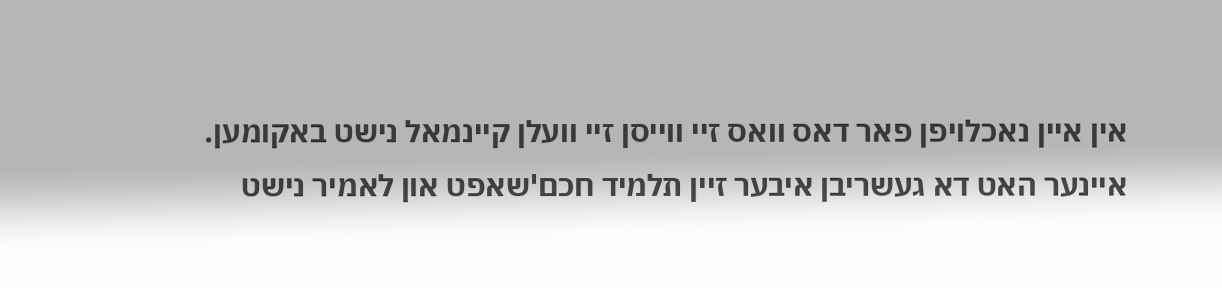אין איין נאכלויפן פאר דאס וואס זיי ווייסן זיי וועלן קיינמאל נישט באקומען.
איינער האט דא געשריבן איבער זיין תלמיד חכם'שאפט און לאמיר נישט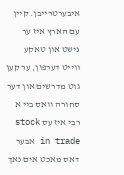איבערטרייבן. קיין עם הארץ איז ער נישט און טאקע ווייט דערפון, ער קען גוט מדרשים און דער סחורה וואס ביי א רבי איז עס stock in trade אבער דאס מאכט אים נאך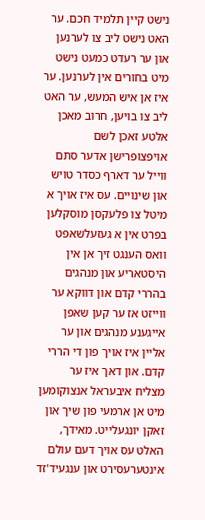נישט קיין תלמיד חכם. ער האט נישט ליב צו לערנען און ער רעדט כמעט נישט מיט בחורים אין לערנען. ער איז אן איש המעש, ער האט ליב צו בויען, חרוב מאכן אלטע זאכן לשם אויפצופרישן אדער סתם ווייל ער דארף כסדר טויש און שינויים. עס איז אויך א מיטל צו פלעקסן מוסקלען בפרט אין א געזעלשאפט וואס הענגט זיך אן אין היסטאריע און מנהגים בהררי קדם און דווקא ער ווייזט אז ער קען שאפן אייגענע מנהגים און ער אליין איז אויך פון די הררי קדם. און דאך איז ער מצליח איבעראל אנצוקומען מיט אן ארמעי פון שיך און זאקן יונגעלייט. מאידך, האלט עס אויך דעם עולם אינטערעסירט און ענגעיד'זד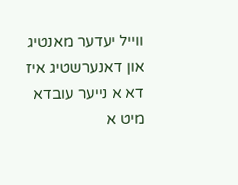ווייל יעדער מאנטיג און דאנערשטיג איז דא א נייער עובדא מיט א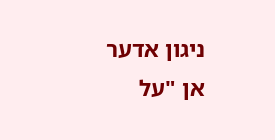ניגון אדער אן "על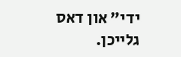ידי" און דאס גלייכן.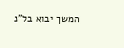המשך יבוא בל"נ